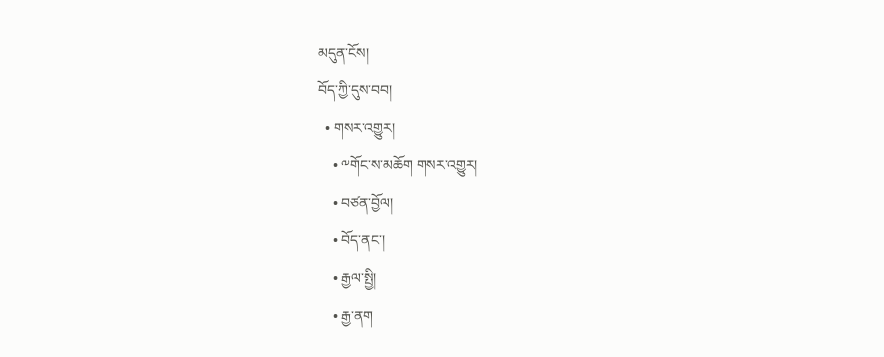མདུན་ངོས།
བོད་ཀྱི་དུས་བབ།
  • གསར་འགྱུར།
    • ༸གོང་ས་མཆོག གསར་འགྱུར།
    • བཙན་བྱོལ།
    • བོད་ནང་།
    • རྒྱལ་སྤྱི།
    • རྒྱ་ནག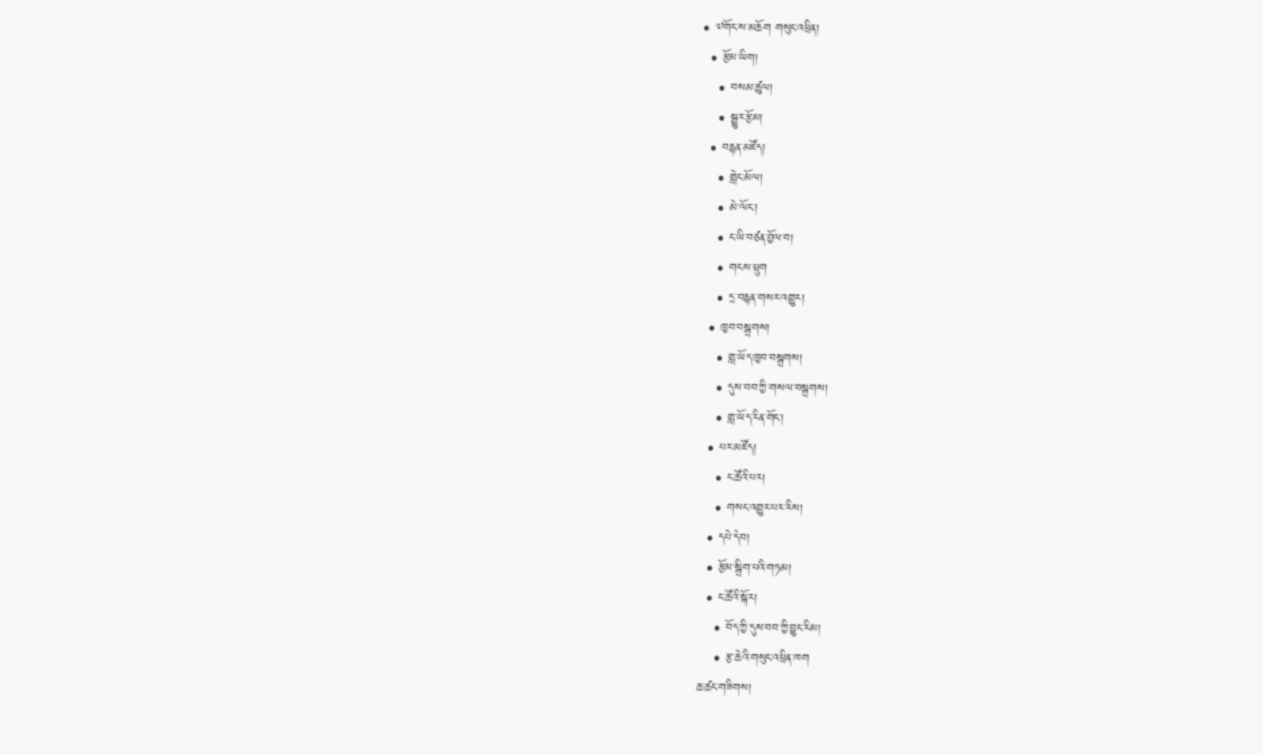• ༧གོང་ས་མཆོག གསུང་འཕྲིན།
  • རྩོམ་ཡིག།
    • བསམ་ཚུལ།
    • སྒྱུར་རྩོམ།
  • བརྙན་མཛོད།
    • གླེང་མོལ།
    • མེ་ལོང་།
    • ང་ཡི་བཙན་བྱོལ་བ།
    • གངས་ཕྲུག
    • དྲ་བརྙན་གསར་འགྱུར།
  • ཁྱབ་བསྒྲགས།
    • གླ་ཡོད་ཁྱབ་བསྒྲགས།
    • དུས་བབ་ཀྱི་གསལ་བསྒྲགས།
    • གླ་ཡོད་རིན་གོང་།
  • པར་མཛོད།
    • ང་ཚོའི་པར།
    • གསང་འགྱུར་པར་རིས།
  • དཔེ་དེབ།
  • རྩོམ་སྒྲིག་པའི་གཏམ།
  • ང་ཚོའི་སྐོར།
    • བོད་ཀྱི་དུས་བབ་ཀྱི་བྱུང་རིམ།
    • རྩ་ཆེའི་གསུང་འཕྲིན་ཁག
ཆ་ཚང་གཟིགས།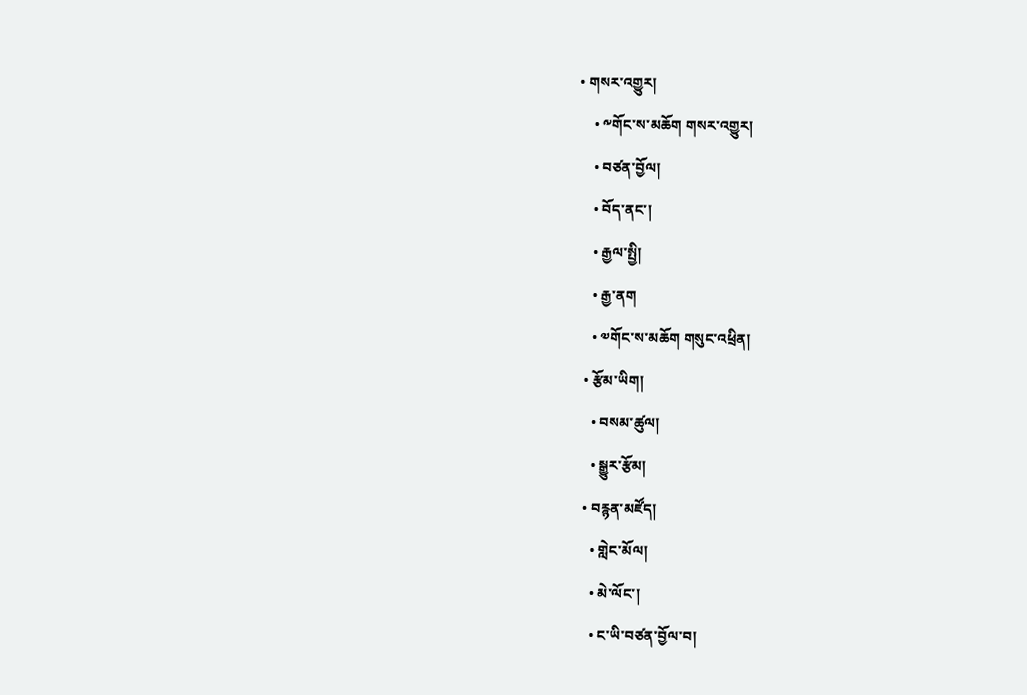• གསར་འགྱུར།
    • ༸གོང་ས་མཆོག གསར་འགྱུར།
    • བཙན་བྱོལ།
    • བོད་ནང་།
    • རྒྱལ་སྤྱི།
    • རྒྱ་ནག
    • ༧གོང་ས་མཆོག གསུང་འཕྲིན།
  • རྩོམ་ཡིག།
    • བསམ་ཚུལ།
    • སྒྱུར་རྩོམ།
  • བརྙན་མཛོད།
    • གླེང་མོལ།
    • མེ་ལོང་།
    • ང་ཡི་བཙན་བྱོལ་བ།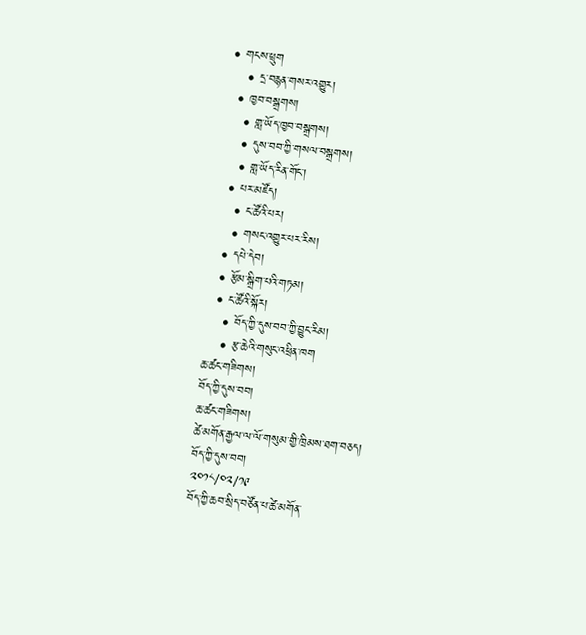• གངས་ཕྲུག
    • དྲ་བརྙན་གསར་འགྱུར།
  • ཁྱབ་བསྒྲགས།
    • གླ་ཡོད་ཁྱབ་བསྒྲགས།
    • དུས་བབ་ཀྱི་གསལ་བསྒྲགས།
    • གླ་ཡོད་རིན་གོང་།
  • པར་མཛོད།
    • ང་ཚོའི་པར།
    • གསང་འགྱུར་པར་རིས།
  • དཔེ་དེབ།
  • རྩོམ་སྒྲིག་པའི་གཏམ།
  • ང་ཚོའི་སྐོར།
    • བོད་ཀྱི་དུས་བབ་ཀྱི་བྱུང་རིམ།
    • རྩ་ཆེའི་གསུང་འཕྲིན་ཁག
ཆ་ཚང་གཟིགས།
བོད་ཀྱི་དུས་བབ།
ཆ་ཚང་གཟིགས།
ཚེ་མགོན་རྒྱལ་ལ་ལོ་གསུམ་གྱི་ཁྲིམས་ཐག་བཅད།
བོད་ཀྱི་དུས་བབ།
༢༠༡༨/༠༢/༡༩
བོད་ཀྱི་ཆབ་སྲིད་བཙོན་པ་ཚེ་མགོན་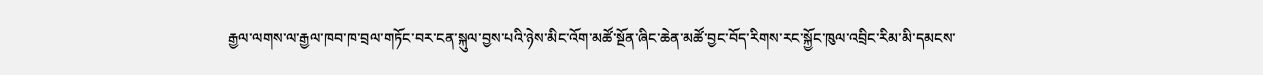རྒྱལ་ལགས་ལ་རྒྱལ་ཁབ་ཁ་བྲལ་གཏོང་བར་ངན་སྐུལ་བྱས་པའི་ཉེས་མིང་འོག་མཚོ་སྔོན་ཞིང་ཆེན་མཚོ་བྱང་བོད་རིགས་རང་སྐྱོང་ཁུལ་འབྲིང་རིམ་མི་དམངས་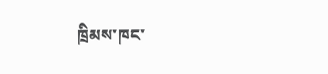ཁྲིམས་ཁང་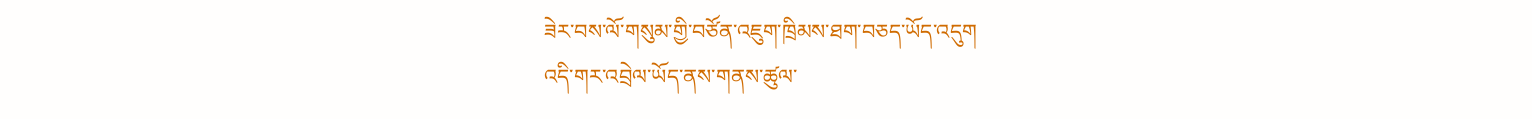ཟེར་བས་ལོ་གསུམ་གྱི་བཙོན་འཇུག་ཁྲིམས་ཐག་བཅད་ཡོད་འདུག
འདི་གར་འབྲེལ་ཡོད་ནས་གནས་ཚུལ་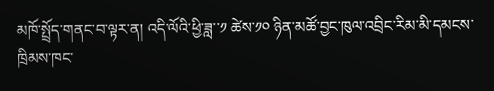མཁོ་སྤྲོད་གནང་བ་ལྟར་ན། འདི་ལོའི་ཕྱི་ཟླ་་༡ ཚེས་༡༠ ཉིན་མཚོ་བྱང་ཁུལ་འབྲིང་རིམ་མི་དམངས་ཁྲིམས་ཁང་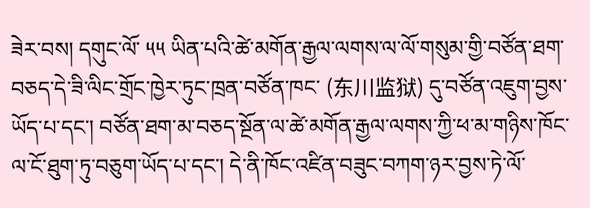ཟེར་བས། དགུང་ལོ་ ༥༥ ཡིན་པའི་ཚེ་མགོན་རྒྱལ་ལགས་ལ་ལོ་གསུམ་གྱི་བཙོན་ཐག་བཅད་དེ་ཟི་ལིང་གྲོང་ཁྱེར་ཏུང་ཁྲན་བཙོན་ཁང་ (东川监狱) དུ་བཙོན་འཇུག་བྱས་ཡོད་པ་དང་། བཙོན་ཐག་མ་བཅད་སྔོན་ལ་ཚེ་མགོན་རྒྱལ་ལགས་ཀྱི་ཕ་མ་གཉིས་ཁོང་ལ་ངོ་ཐུག་ཏུ་བཅུག་ཡོད་པ་དང་། དེ་ནི་ཁོང་འཛིན་བཟུང་བཀག་ཉར་བྱས་ཏེ་ལོ་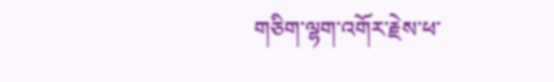གཅིག་ལྷག་འགོར་རྗེས་ཕ་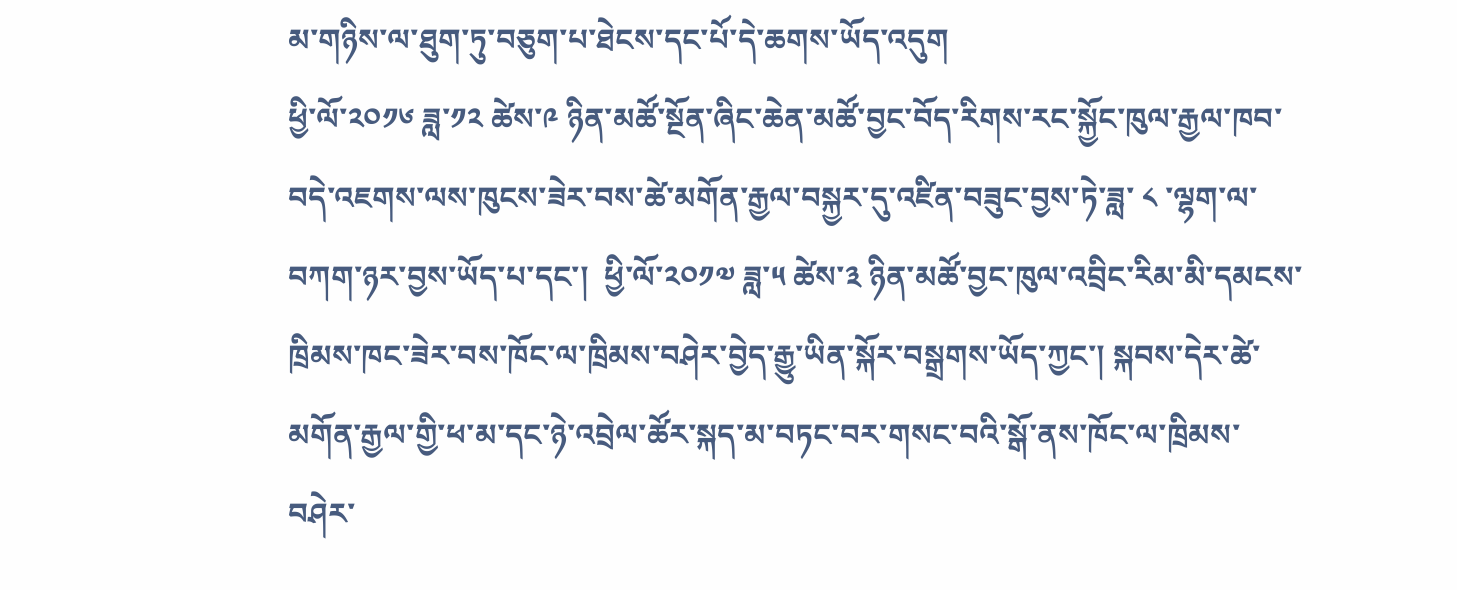མ་གཉིས་ལ་ཐུག་ཏུ་བཅུག་པ་ཐེངས་དང་པོ་དེ་ཆགས་ཡོད་འདུག
ཕྱི་ལོ་༢༠༡༦ ཟླ་༡༢ ཚེས་༩ ཉིན་མཚོ་སྔོན་ཞིང་ཆེན་མཚོ་བྱང་བོད་རིགས་རང་སྐྱོང་ཁུལ་རྒྱལ་ཁབ་བདེ་འཇགས་ལས་ཁུངས་ཟེར་བས་ཚེ་མགོན་རྒྱལ་བསྐྱར་དུ་འཛིན་བཟུང་བྱས་ཏེ་ཟླ་ ༨ ་ལྷག་ལ་བཀག་ཉར་བྱས་ཡོད་པ་དང་།  ཕྱི་ལོ་༢༠༡༧ ཟླ་༥ ཚེས་༣ ཉིན་མཚོ་བྱང་ཁུལ་འབྲིང་རིམ་མི་དམངས་ཁྲིམས་ཁང་ཟེར་བས་ཁོང་ལ་ཁྲིམས་བཤེར་བྱེད་རྒྱུ་ཡིན་སྐོར་བསྒྲགས་ཡོད་ཀྱང་། སྐབས་དེར་ཚེ་མགོན་རྒྱལ་གྱི་ཕ་མ་དང་ཉེ་འབྲེལ་ཚོར་སྐད་མ་བཏང་བར་གསང་བའི་སྒོ་ནས་ཁོང་ལ་ཁྲིམས་བཤེར་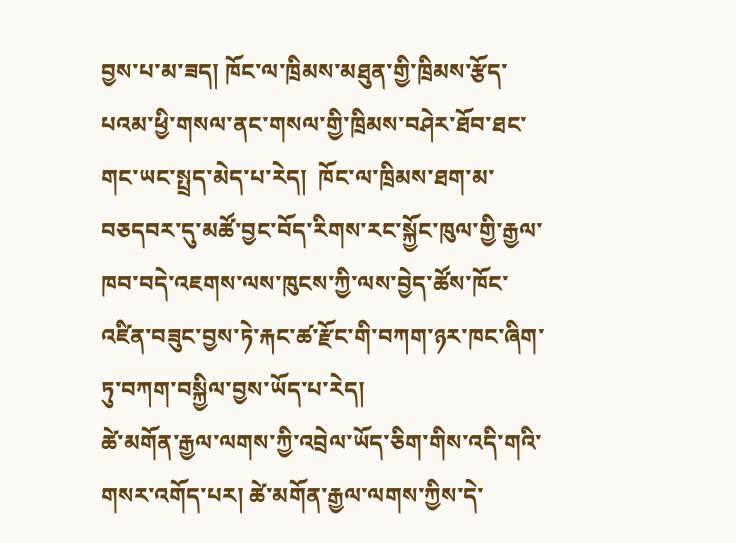བྱས་པ་མ་ཟད། ཁོང་ལ་ཁྲིམས་མཐུན་གྱི་ཁྲིམས་རྩོད་པའམ་ཕྱི་གསལ་ནང་གསལ་གྱི་ཁྲིམས་བཤེར་ཐོབ་ཐང་གང་ཡང་སྤྲད་མེད་པ་རེད།  ཁོང་ལ་ཁྲིམས་ཐག་མ་བཅདབར་དུ་མཚོ་བྱང་བོད་རིགས་རང་སྐྱོང་ཁུལ་གྱི་རྒྱལ་ཁབ་བདེ་འཇགས་ལས་ཁུངས་ཀྱི་ལས་བྱེད་ཚོས་ཁོང་འཛིན་བཟུང་བྱས་ཏེ་རྐང་ཚ་རྫོང་གི་བཀག་ཉར་ཁང་ཞིག་ཏུ་བཀག་བསྐྱིལ་བྱས་ཡོད་པ་རེད།
ཚེ་མགོན་རྒྱལ་ལགས་ཀྱི་འབྲེལ་ཡོད་ཅིག་གིས་འདི་གའི་གསར་འགོད་པར། ཚེ་མགོན་རྒྱལ་ལགས་ཀྱིས་དེ་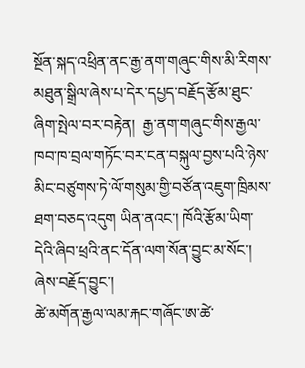སྔོན་སྐད་འཕྲིན་ནང་རྒྱ་ནག་གཞུང་གིས་མི་རིགས་མཐུན་སྒྲིལ་ཞེས་པ་དེར་དཔྱད་བརྗོད་རྩོམ་ཐུང་ཞིག་སྤེལ་བར་བརྟེན།  རྒྱ་ནག་གཞུང་གིས་རྒྱལ་ཁབ་ཁ་བྲལ་གཏོང་བར་ངན་བསྐུལ་བྱས་པའི་ཉེས་མིང་བཙུགས་ཏེ་ལོ་གསུམ་གྱི་བཙོན་འཇུག་ཁྲིམས་ཐག་བཅད་འདུག ཡིན་ནའང་། ཁོའི་རྩོམ་ཡིག་དེའི་ཞིབ་ཕྲའི་ནང་དོན་ལག་སོན་བྱུང་མ་སོང་། ཞེས་བརྗོད་བྱུང་།
ཚེ་མགོན་རྒྱལ་ལམ་རྐང་གཞོང་ཨ་ཚེ་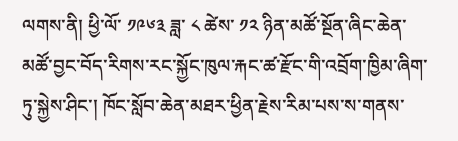ལགས་ནི། ཕྱི་ལོ་ ༡༩༦༣ ཟླ་ ༨ ཚེས་ ༡༢ ཉིན་མཚོ་སྔོན་ཞིང་ཆེན་མཚོ་བྱང་བོད་རིགས་རང་སྐྱོང་ཁུལ་རྐང་ཚ་རྫོང་གི་འབྲོག་ཁྱིམ་ཞིག་ཏུ་སྐྱེས་ཤིང་། ཁོང་སློབ་ཆེན་མཐར་ཕྱིན་རྗེས་རིམ་པས་ས་གནས་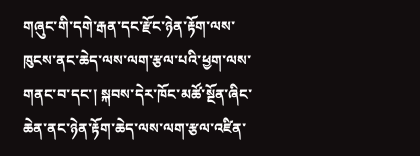གཞུང་གི་དགེ་རྒན་དང་རྫོང་ཉེན་རྟོག་ལས་ཁུངས་ནང་ཆེད་ལས་ལག་རྩལ་པའི་ཕྱག་ལས་གནང་བ་དང་། སྐབས་དེར་ཁོང་མཚོ་སྔོན་ཞིང་ཆེན་ནང་ཉེན་རྟོག་ཆེད་ལས་ལག་རྩལ་འཛིན་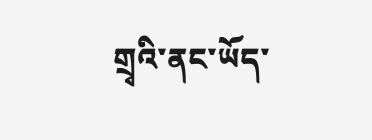གྲྭའི་ནང་ཡོད་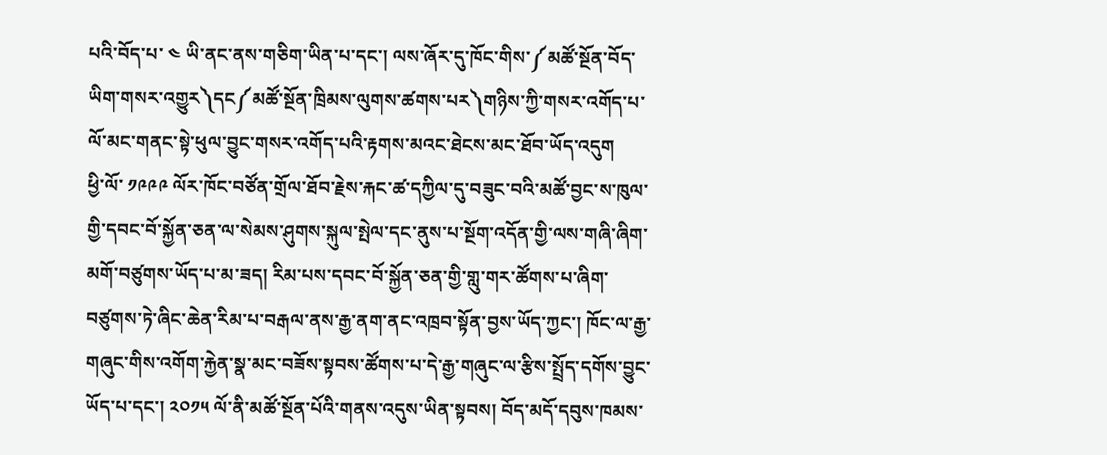པའི་བོད་པ་ ༤ ཡི་ནང་ནས་གཅིག་ཡིན་པ་དང་། ལས་ཞོར་དུ་ཁོང་གིས་༼མཚོ་སྔོན་བོད་ཡིག་གསར་འགྱུར༽དང༼མཚོ་སྔོན་ཁྲིམས་ལུགས་ཚགས་པར༽གཉིས་ཀྱི་གསར་འགོད་པ་ལོ་མང་གནང་སྟེ་ཕུལ་བྱུང་གསར་འགོད་པའི་རྟགས་མའང་ཐེངས་མང་ཐོབ་ཡོད་འདུག
ཕྱི་ལོ་ ༡༩༩༩ ལོར་ཁོང་བཙོན་གྲོལ་ཐོབ་རྗེས་རྐང་ཚ་དཀྱིལ་དུ་བཟུང་བའི་མཚོ་བྱང་ས་ཁུལ་གྱི་དབང་བོ་སྐྱོན་ཅན་ལ་སེམས་ཤུགས་སྐུལ་སྤེལ་དང་ནུས་པ་སྔོག་འདོན་གྱི་ལས་གཞི་ཞིག་མགོ་བཙུགས་ཡོད་པ་མ་ཟད། རིམ་པས་དབང་བོ་སྐྱོན་ཅན་གྱི་གླུ་གར་ཚོགས་པ་ཞིག་བཙུགས་ཏེ་ཞིང་ཆེན་རིམ་པ་བརྒལ་ནས་རྒྱ་ནག་ནང་འཁྲབ་སྟོན་བྱས་ཡོད་ཀྱང་། ཁོང་ལ་རྒྱ་གཞུང་གིས་འགོག་རྐྱེན་སྣ་མང་བཟོས་སྟབས་ཚོགས་པ་དེ་རྒྱ་གཞུང་ལ་རྩིས་སྤྲོད་དགོས་བྱུང་ཡོད་པ་དང་། ༢༠༡༥ ལོ་ནི་མཚོ་སྔོན་པོའི་གནས་འདུས་ཡིན་སྟབས། བོད་མདོ་དབུས་ཁམས་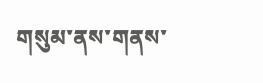གསུམ་ནས་གནས་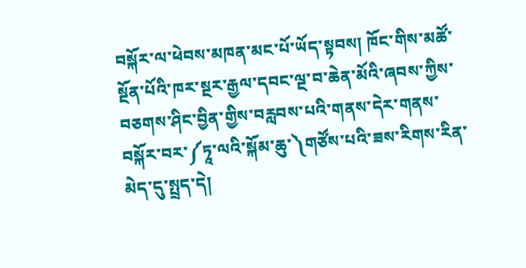བསྐོར་ལ་ཕེབས་མཁན་མང་པོ་ཡོད་སྟབས། ཁོང་གིས་མཚོ་སྔོན་པོའི་ཁར་སྔར་རྒྱལ་དབང་ལྔ་བ་ཆེན་མོའི་ཞབས་ཀྱིས་བཅགས་ཤིང་བྱིན་གྱིས་བརླབས་པའི་གནས་དེར་གནས་བསྐོར་བར་༼ཏཱ་ལའི་སྐོམ་ཆུ་༽གཙོས་པའི་ཟས་རིགས་རིན་མེད་དུ་སྤྲད་དེ།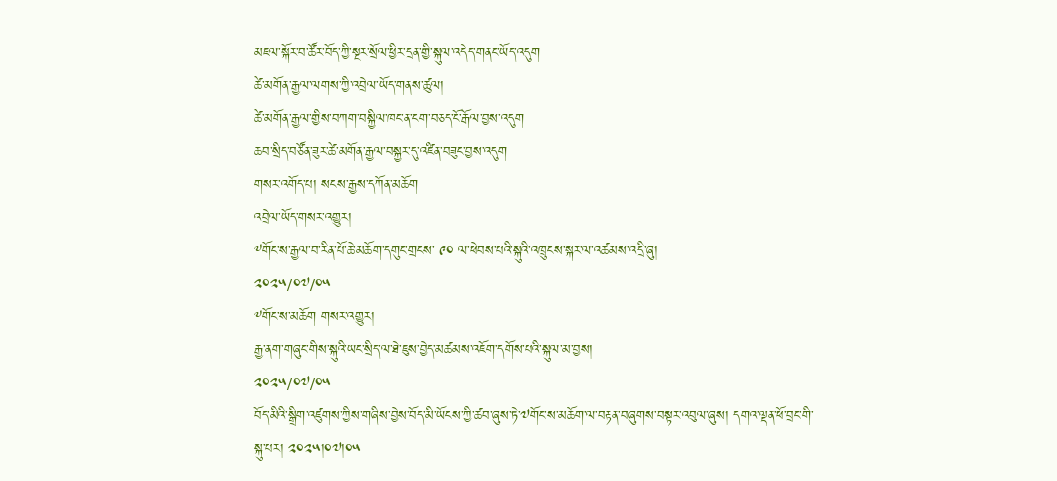མཇལ་སྐོར་བ་ཚོར་བོད་ཀྱི་སྔར་སྲོལ་ཕྱིར་དྲན་གྱི་སྐུལ་འདེད་གནང་ཡོད་འདུག
ཚེ་མགོན་རྒྱལ་ལགས་ཀྱི་འབྲེལ་ཡོད་གནས་ཚུལ།
ཚེ་མགོན་རྒྱལ་གྱིས་བཀག་བསྐྱིལ་ཁང་ན་ངག་བཅད་ངོ་རྒོལ་བྱས་འདུག
ཆབ་སྲིད་བཙོན་ཟུར་ཚེ་མགོན་རྒྱལ་བསྐྱར་དུ་འཛིན་བཟུང་བྱས་འདུག
གསར་འགོད་པ། སངས་རྒྱས་དཀོན་མཆོག
འབྲེལ་ཡོད་གསར་འགྱུར།
༸གོང་ས་རྒྱལ་བ་རིན་པོ་ཆེ་མཆོག་དགུང་གྲངས་ ༩༠ ལ་ཕེབས་པའི་སྐུའི་འཁྲུངས་སྐར་ལ་འཚམས་འདྲི་ཞུ།
༢༠༢༥/༠༧/༠༥
༸གོང་ས་མཆོག གསར་འགྱུར།
རྒྱ་ནག་གཞུང་གིས་སྐུའི་ཡང་སྲིད་ལ་ཐེ་ཇུས་བྱེད་མཚམས་འཇོག་དགོས་པའི་སྐུལ་མ་བྱས།
༢༠༢༥/༠༧/༠༥
བོད་མིའི་སྒྲིག་འཛུགས་ཀྱིས་གཞིས་བྱེས་བོད་མི་ཡོངས་ཀྱི་ཚབ་ཞུས་ཏེ་༧གོང་ས་མཆོག་ལ་བརྟན་བཞུགས་བསྟར་འབུལ་ཞུས། དགའ་ལྡན་ཕོ་བྲང་གི་སྐུ་པར། ༢༠༢༥།༠༧།༠༥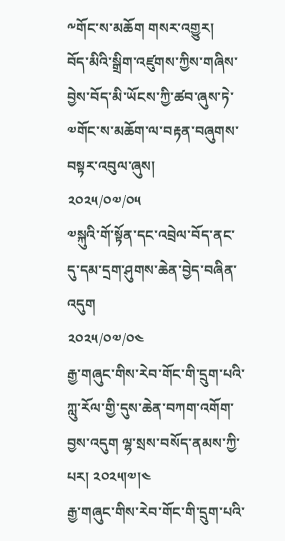༸གོང་ས་མཆོག གསར་འགྱུར།
བོད་མིའི་སྒྲིག་འཛུགས་ཀྱིས་གཞིས་བྱེས་བོད་མི་ཡོངས་ཀྱི་ཚབ་ཞུས་ཏེ་༧གོང་ས་མཆོག་ལ་བརྟན་བཞུགས་བསྟར་འབུལ་ཞུས།
༢༠༢༥/༠༧/༠༥
༧སྐུའི་གོ་སྟོན་དང་འབྲེལ་བོད་ནང་དུ་དམ་དྲག་ཤུགས་ཆེན་བྱེད་བཞིན་འདུག
༢༠༢༥/༠༧/༠༤
རྒྱ་གཞུང་གིས་རེབ་གོང་གི་དྲུག་པའི་ཀླུ་རོལ་གྱི་དུས་ཆེན་བཀག་འགོག་བྱས་འདུག ལྷ་སྲས་བསོད་ནམས་ཀྱི་པར། ༢༠༢༥།༧།༤
རྒྱ་གཞུང་གིས་རེབ་གོང་གི་དྲུག་པའི་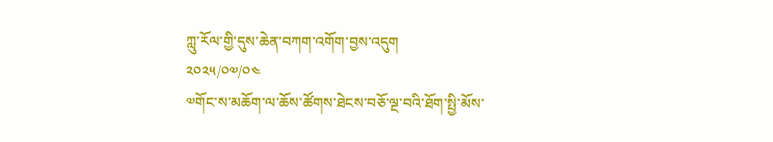ཀླུ་རོལ་གྱི་དུས་ཆེན་བཀག་འགོག་བྱས་འདུག
༢༠༢༥/༠༧/༠༤
༧གོང་ས་མཆོག་ལ་ཆོས་ཚོགས་ཐེངས་བཅོ་ལྔ་བའི་ཐོག་སྤྱི་མོས་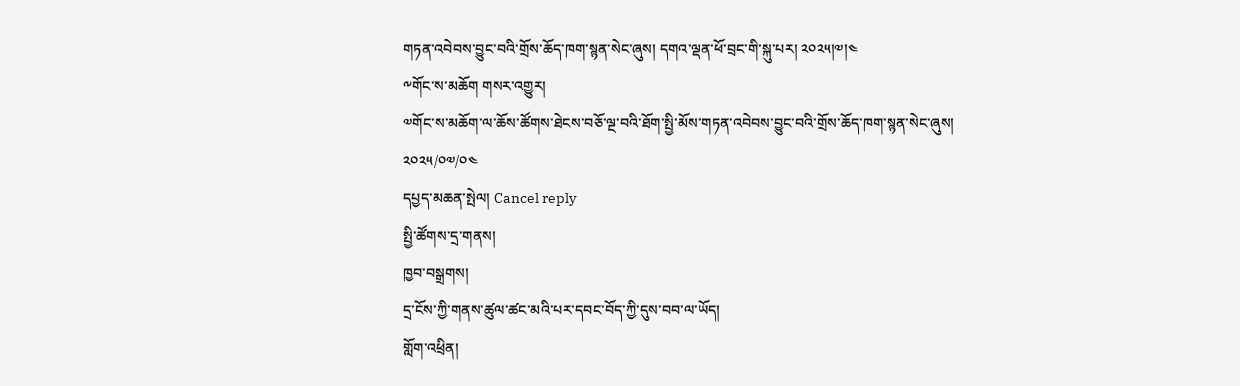གཏན་འབེབས་བྱུང་བའི་གྲོས་ཆོད་ཁག་སྙན་སེང་ཞུས། དགའ་ལྡན་ཕོ་བྲང་གི་སྐུ་པར། ༢༠༢༥།༧།༤
༸གོང་ས་མཆོག གསར་འགྱུར།
༧གོང་ས་མཆོག་ལ་ཆོས་ཚོགས་ཐེངས་བཅོ་ལྔ་བའི་ཐོག་སྤྱི་མོས་གཏན་འབེབས་བྱུང་བའི་གྲོས་ཆོད་ཁག་སྙན་སེང་ཞུས།
༢༠༢༥/༠༧/༠༤
དཔྱད་མཆན་སྤེལ། Cancel reply
སྤྱི་ཚོགས་དྲ་གནས།
ཁྱབ་བསྒྲགས།
དྲ་ངོས་ཀྱི་གནས་ཚུལ་ཚང་མའི་པར་དབང་བོད་ཀྱི་དུས་བབ་ལ་ཡོད།
གློག་འཕྲིན།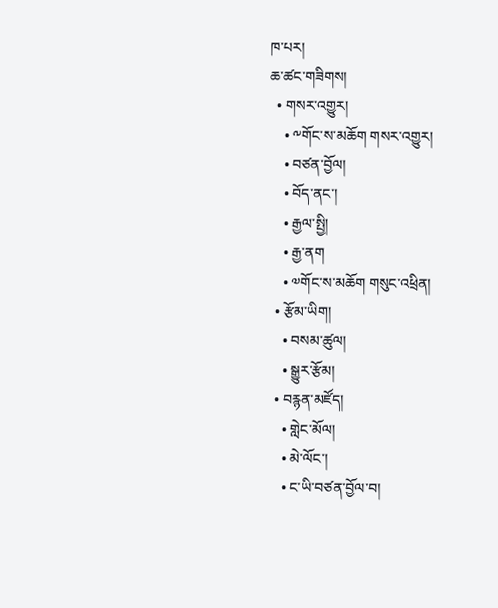ཁ་པར།
ཆ་ཚང་གཟིགས།
  • གསར་འགྱུར།
    • ༸གོང་ས་མཆོག གསར་འགྱུར།
    • བཙན་བྱོལ།
    • བོད་ནང་།
    • རྒྱལ་སྤྱི།
    • རྒྱ་ནག
    • ༧གོང་ས་མཆོག གསུང་འཕྲིན།
  • རྩོམ་ཡིག།
    • བསམ་ཚུལ།
    • སྒྱུར་རྩོམ།
  • བརྙན་མཛོད།
    • གླེང་མོལ།
    • མེ་ལོང་།
    • ང་ཡི་བཙན་བྱོལ་བ།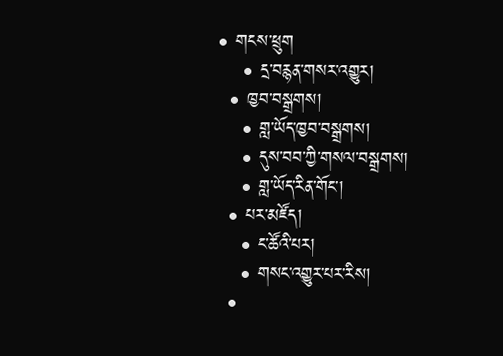• གངས་ཕྲུག
    • དྲ་བརྙན་གསར་འགྱུར།
  • ཁྱབ་བསྒྲགས།
    • གླ་ཡོད་ཁྱབ་བསྒྲགས།
    • དུས་བབ་ཀྱི་གསལ་བསྒྲགས།
    • གླ་ཡོད་རིན་གོང་།
  • པར་མཛོད།
    • ང་ཚོའི་པར།
    • གསང་འགྱུར་པར་རིས།
  •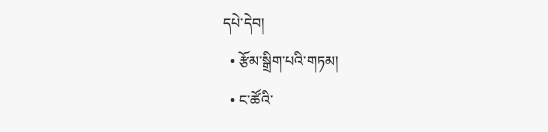དཔེ་དེབ།
  • རྩོམ་སྒྲིག་པའི་གཏམ།
  • ང་ཚོའི་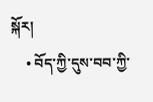སྐོར།
    • བོད་ཀྱི་དུས་བབ་ཀྱི་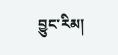བྱུང་རིམ།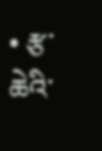• རྩ་ཆེའི་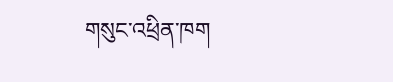གསུང་འཕྲིན་ཁག